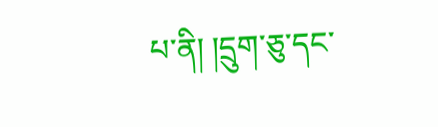པ་ནི། །དྲུག་ཅུ་དང་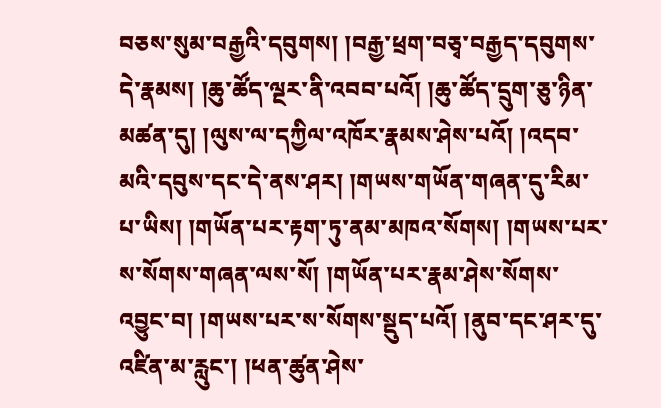བཅས་སུམ་བརྒྱའི་དབུགས། །བརྒྱ་ཕྲག་བཅྭ་བརྒྱད་དབུགས་དེ་རྣམས། །ཆུ་ཚོད་ལྔར་ནི་འབབ་པའོ། །ཆུ་ཚོད་དྲུག་ཅུ་ཉིན་མཚན་དུ། །ལུས་ལ་དཀྱིལ་འཁོར་རྣམས་ཤེས་པའོ། །འདབ་མའི་དབུས་དང་དེ་ནས་ཤར། །གཡས་གཡོན་གཞན་དུ་རིམ་པ་ཡིས། །གཡོན་པར་རྟག་ཏུ་ནམ་མཁའ་སོགས། །གཡས་པར་ས་སོགས་གཞན་ལས་སོ། །གཡོན་པར་རྣམ་ཤེས་སོགས་འབྱུང་བ། །གཡས་པར་ས་སོགས་སྡུད་པའོ། །ནུབ་དང་ཤར་དུ་འཛིན་མ་རླུང་། །ཕན་ཚུན་ཤེས་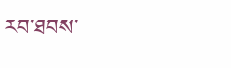རབ་ཐབས་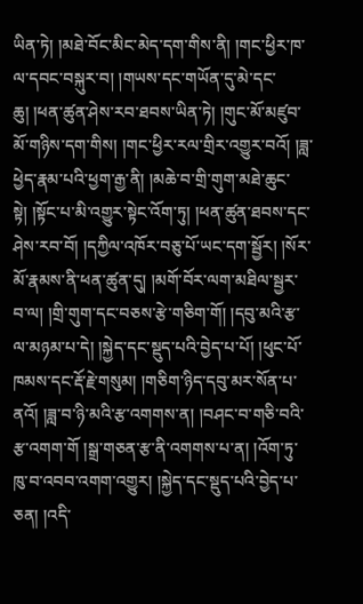ཡིན་ཏེ། །མཐེ་བོང་མིང་མེད་དག་གིས་ནི། །གང་ཕྱིར་ཁ་ལ་དབང་བསྐུར་བ། །གཡས་དང་གཡོན་དུ་མེ་དང་ཆུ། །ཕན་ཚུན་ཤེས་རབ་ཐབས་ཡིན་ཏེ། །གུང་མོ་མཛུབ་མོ་གཉིས་དག་གིས། །གང་ཕྱིར་རལ་གྲིར་འགྱུར་བའོ། །ཟླ་ཕྱེད་རྣམ་པའི་ཕྱག་རྒྱ་ནི། །མཆེ་བ་གྲི་གུག་མཐེ་ཆུང་སྟེ། །སྟོང་པ་མི་འགྱུར་སྟེང་འོག་ཏུ། །ཕན་ཚུན་ཐབས་དང་ཤེས་རབ་བོ། །དཀྱིལ་འཁོར་བཅུ་པོ་ཡང་དག་སྦྱོར། །སོར་མོ་རྣམས་ནི་ཕན་ཚུན་དུ། །མགོ་བོར་ལག་མཐིལ་སྦྱར་བ་ལ། །གྲི་གུག་དང་བཅས་རྩེ་གཅིག་གོ། །དབུ་མའི་རྩ་ལ་མཉམ་པ་དེ། །སྐྱེད་དང་སྡུད་པའི་བྱེད་པ་པོ། །ཕུང་པོ་ཁམས་དང་རྡོ་རྗེ་གསུམ། །གཅིག་ཉིད་དབུ་མར་སོན་པ་ནའོ། །ཟླ་བ་ཉི་མའི་རྩ་འགགས་ན། །བཤང་བ་གཅི་བའི་རྩ་འགག་གོ །སྒྲ་གཅན་རྩ་ནི་འགགས་པ་ན། །འོག་ཏུ་ཁུ་བ་འབབ་འགག་འགྱུར། །སྐྱེད་དང་སྡུད་པའི་བྱེད་པ་ཅན། །འདི་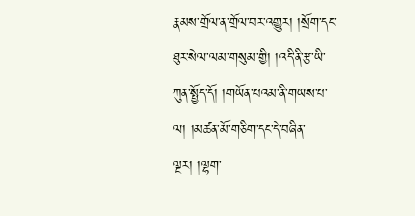རྣམས་གྲོལ་ན་གྲོལ་བར་འགྱུར། །སྲོག་དང་ཐུར་སེལ་ལམ་གསུམ་གྱི། །འདི་ནི་རྩ་ཡི་ཀུན་སྤྱོད་དོ། །གཡོན་པའམ་ནི་གཡས་པ་ལ། །མཚན་མོ་གཅིག་དང་དེ་བཞིན་ལྔར། །ལྷག་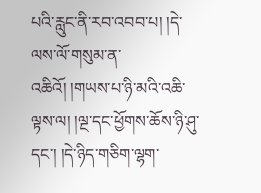པའི་རླུང་ནི་རབ་འབབ་པ། །དེ་ལས་ལོ་གསུམ་ན་འཆིའོ། །གཡས་པ་ཉི་མའི་འཆི་ལྟས་ལ། །ལྔ་དང་ཕྱོགས་ཆོས་ཉི་ཤུ་དང་། །དེ་ཉིད་གཅིག་ལྷག་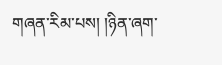གཞན་རིམ་པས། །ཉིན་ཞག་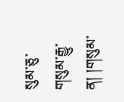སུམ་ཅུ་གསུམ་རྒྱུ་ན། །གསུམ་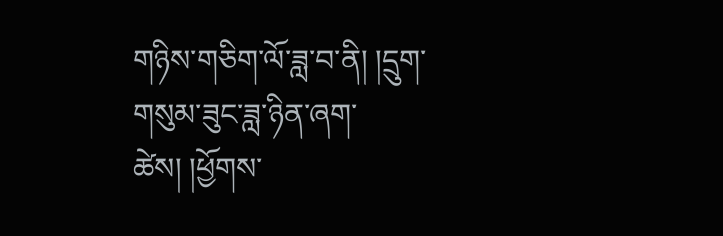གཉིས་གཅིག་ལོ་ཟླ་བ་ནི། །དྲུག་གསུམ་ཟུང་ཟླ་ཉིན་ཞག་ཚེས། །ཕྱོགས་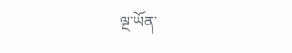ལྔ་ཡོན་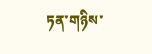ཏན་གཉིས་